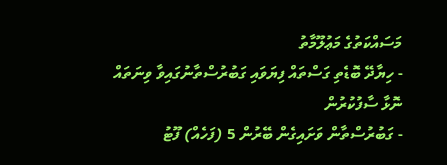މަސައްކަތުގެ މަޢުލޫމާތު
- ހިޔާދޭ ބޮޑެތި ގަސްތައް ފިޔަވައި ގަބުރުސްތާނުގައިވާ ވިނަތައް ނޮޅާ ސާފުކުރުން
- ގަބުރުސްތާން ވަށައިގެން ބޭރުން 5 (ފަހެއް) ފޫޓު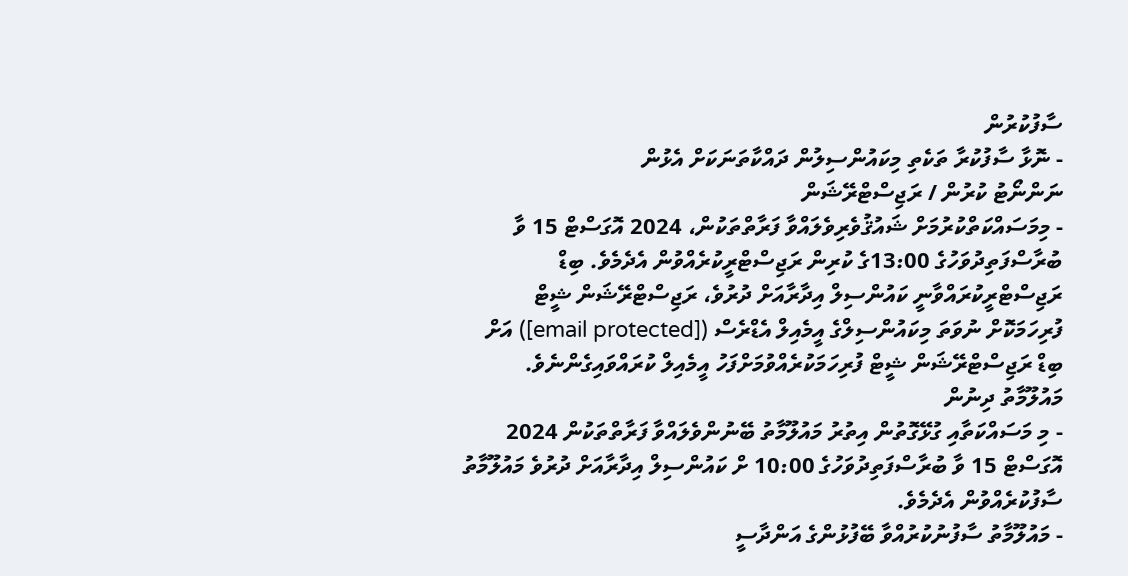ސާފުކުރުން
- ނޮޅާ ސާފުކުރާ ތަކެތި މިކައުންސިލުން ދައްކާތަނަކަށް އެޅުން
ނަންނޯޓު ކުރުން / ރަޖިސްޓްރޭޝަން
- މިމަސައްކަތްކުރުމަށް ޝައުޤުވެރިވެލައްވާ ފަރާތްތަކުން، 2024 އޮގަސްޓް 15 ވާ ބުރާސްފަތިދުވަހުގެ 13:00ގެ ކުރިން ރަޖިސްޓްރީކުރެއްވުން އެދެމެވެ. ބިޑް ރަޖިސްޓްރީކުރައްވާނީ ކައުންސިލް އިދާރާއަށް ދުރުވެ، ރަޖިސްޓްރޭޝަން ޝީޓް ފުރިހަމަކޮށް ނުވަތަ މިކައުންސިލްގެ އީމެއިލް އެޑްރެސް ([email protected]) އަށް ބިޑް ރަޖިސްޓްރޭޝަން ޝީޓް ފުރިހަމަކުރެއްވުމަށްފަހު އީމެއިލް ކުރައްވައިގެންނެވެ.
މައުލޫމާތު ދިނުން
- މި މަސައްކަތާއި ގުޅޭގޮތުން އިތުރު މައުލޫމާތު ބޭނުންވެލައްވާ ފަރާތްތަކުން 2024 އޮގަސްޓް 15 ވާ ބުރާސްފަތިދުވަހުގެ 10:00 ށް ކައުންސިލް އިދާރާއަށް ދުރުވެ މައުލޫމާތު ސާފުކުރެއްވުން އެދެމެވެ.
- މައުލޫމާތު ސާފުނުކުރުއްވާ ބޭފުޅުންގެ އަންދާސީ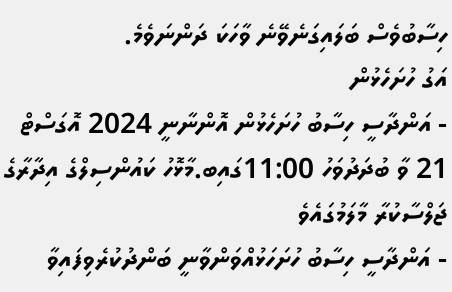ހިސާބުވެސް ބަލައިގަނެވޭނެ ވާހަކަ ދަންނަވެމެ.
އަގު ހުށަހެޅުން
- އަންދާސީ ހިސާބު ހުށަހެޅުން އޮންނާނީ 2024 އޮގަސްޓް 21 ވާ ބުދަދުވަހު 11:00ގައިބ.މާޅޮހު ކައުންސިލްގެ އިދާރާގެ ޖަލްސާކުރާ މާލަމުގައެވެ
- އަންދާސީ ހިސާބު ހުށަހަޅުއްވަންވާނީ ބަންދުކުރެވިފައިވާ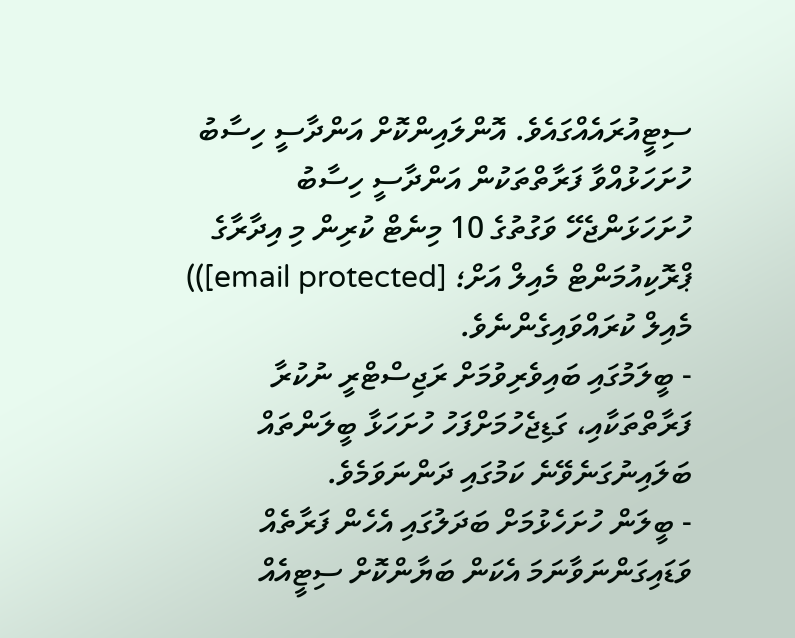ސިޓީއުރައެއްގައެވެ. އޮންލައިންކޮށް އަންދާސީ ހިސާބު ހުށަހަޅުއްވާ ފަރާތްތަކުން އަންދާސީ ހިސާބު ހުށަހަޅަންޖެހޭ ވަގުތުގެ 10 މިނެޓް ކުރިން މި އިދާރާގެ ޕްރޮކިއުމަންޓް މެއިލް އަށް؛ [email protected])) މެއިލް ކުރައްވައިގެންނެވެ.
- ބީލަމުގައި ބައިވެރިވުމަށް ރަޖިސްޓްރީ ނުކުރާ ފަރާތްތަކާއި، ގަޑިޖެހުމަށްފަހު ހުށަހަޅާ ބީލަންތައް ބަލައިނުގަނެވޭނެ ކަމުގައި ދަންނަވަމެވެ.
- ބީލަން ހުށަހެޅުމަށް ބަދަލުގައި އެހެން ފަރާތެއް ވަޑައިގަންނަވާނަމަ އެކަން ބަޔާންކޮށް ސިޓީއެއް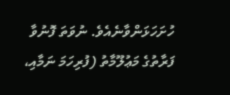ހުށަހަޅަންވާނެއެވެ. ނުވަތަ ފޮނުވާ ފަރާތުގެ މަޢުލޫމާތު (ފުރިހަމަ ނަމާއި،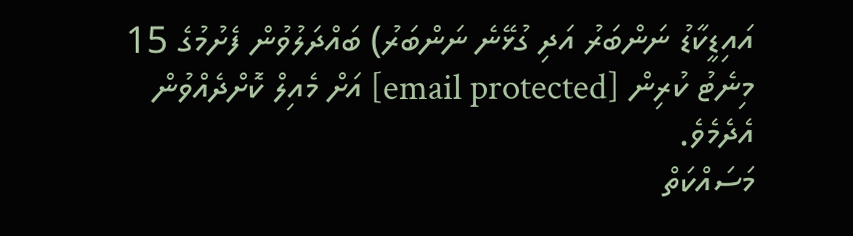އައިޑީކާޑު ނަންބަރު އަދި ގުޅޭނެ ނަންބަރު) ބައްދަލުވުން ފެށުމުގެ 15 މިނެޓު ކުރިން [email protected] އަށް މެއިލް ކޮށްދެއްވުން އެދެމެވެ.
މަސައްކަތް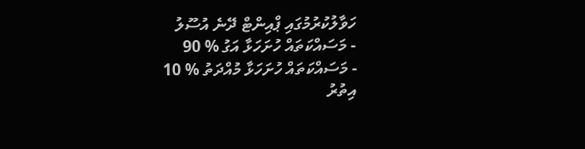ހަވާލުކުރުމުގައި ޕްއިންޓް ދޭނެ އުސޫލު
- މަސައްކަތައް ހުށަހަޅާ އަގު % 90
- މަސައްކަތައް ހުށަހަޅާ މުއްދަތު % 10
އިތުރު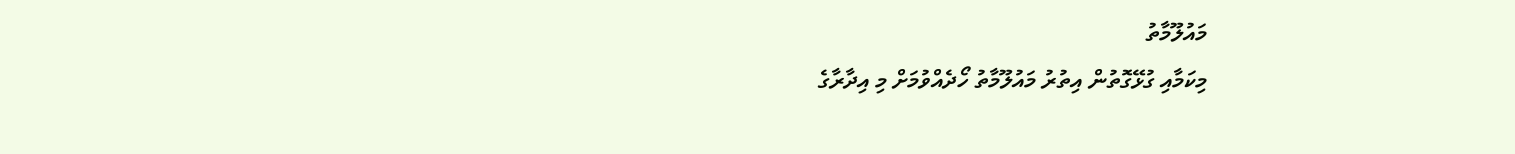މައުލޫމާތު
މިކަމާއި ގުޅޭގޮތުން އިތުރު މައުލޫމާތު ހޯދެއްވުމަށް މި އިދާރާގެ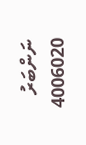ނަންބަރު 4006020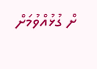ށް ގުޅުއްވުމަށް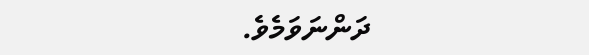ދަންނަވަމެވެ.